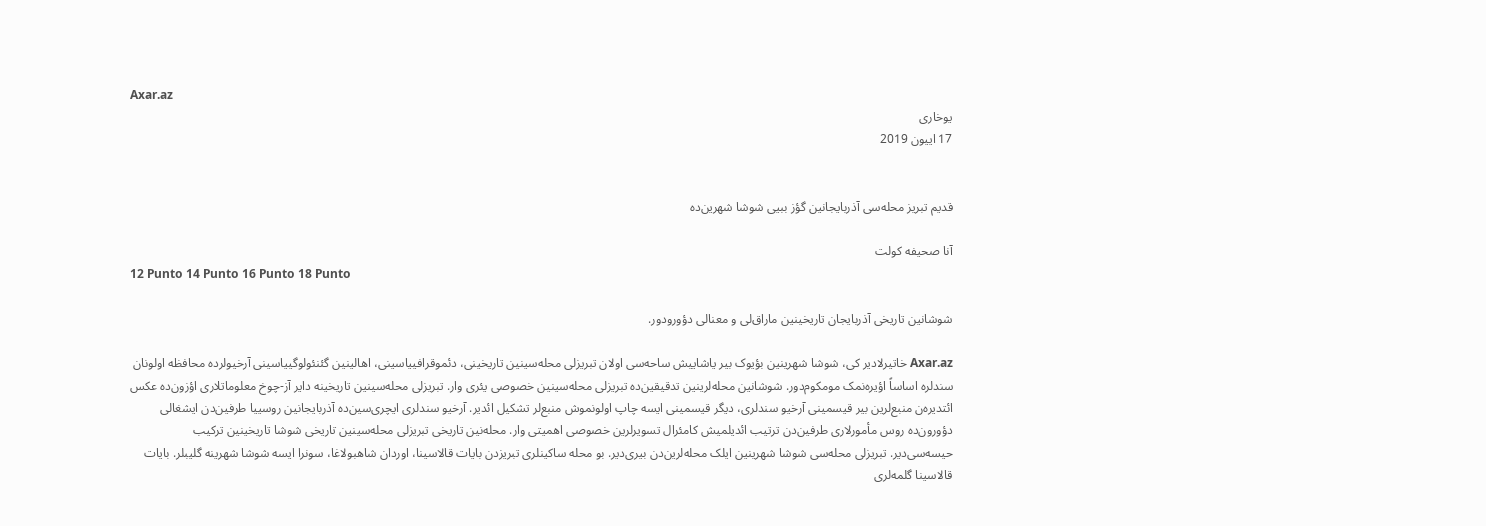Axar.az
یوخاری
17 اییون 2019


قدیم تبریز محله‌سی آذربایجانین گؤز ببیی شوشا شهرین‌ده

آنا صحیفه کولت
12 Punto 14 Punto 16 Punto 18 Punto

شوشانین تاریخی آذربایجان تاریخینین ماراق‌لی و معنالی دؤورودور.

Axar.az خاتیرلادیر کی، شوشا شهرینین بؤیوک بیر یاشاییش ساحه‌سی اولان تبریزلی محله‌سینین تاریخینی، دئموقرافییاسینی، اهالینین گئنئولوگییاسینی آرخیولرده محافظه اولونان سندلره اساساً اؤیره‌نمک مومکوم‌دور. شوشانین محله‌لرینین تدقیقین‌ده تبریزلی محله‌سینین خصوصی یئری وار. تبریزلی محله‌سینین تاریخینه دایر آز-چوخ معلوماتلاری اؤزون‌ده عکس ائتدیره‌ن منبع‌لرین بیر قیسمینی آرخیو سندلری، دیگر قیسمینی ایسه چاپ اولونموش منبع‌لر تشکیل ائدیر. آرخیو سندلری ایچری‌سین‌ده آذربایجانین روسییا طرفین‌دن ایشغالی دؤورون‌ده روس مأمورلاری طرفین‌دن ترتیب ائدیلمیش کامئرال تسویرلرین خصوصی اهمیتی وار. محله‌نین تاریخی تبریزلی محله‌سینین تاریخی شوشا تاریخینین ترکیب حیسه‌سی‌دیر. تبریزلی محله‌سی شوشا شهرینین ایلک محله‌لرین‌دن بیری‌دیر. بو محله ساکینلری تبریزدن بایات قالاسینا، اوردان شاهبولاغا، سونرا ایسه شوشا شهرینه گلیبلر. بایات قالاسینا گلمه‌لری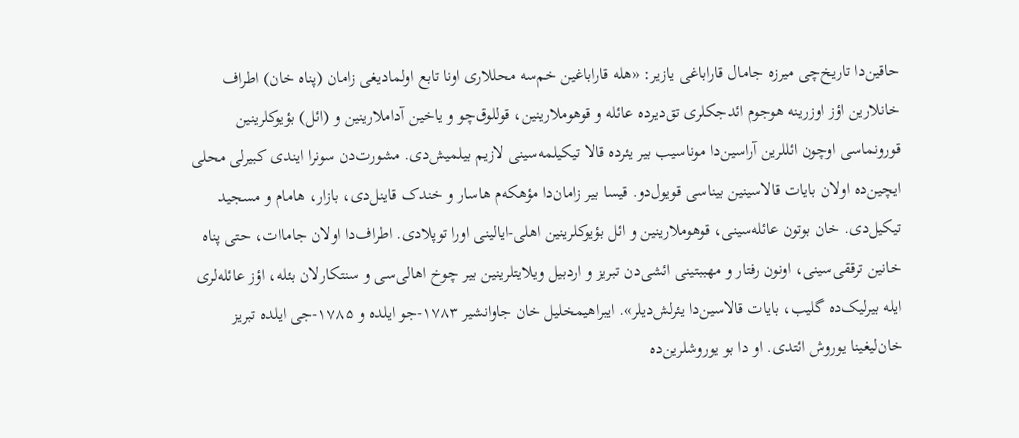حاقین‌دا تاریخ‌چی میرزه جامال قاراباغی یازیر: «هله قاراباغین خم‌سه محللاری اونا تابع اولمادیغی زامان (پناه خان) اطراف خانلارین اؤز اوزرینه هوجوم ائد‌جکلری تق‌دیرده عائله و قوهوملارینین، قوللوق‌چو و یاخین آداملارینین و (ائل) بؤیوکلرینین قورونماسی اوچون ائللرین آراسین‌دا موناسیب بیر یئرده قالا تیکیلمه‌سینی لازیم بیلمیش‌دی. مشورت‌دن سونرا ایندی کبیرلی محلی ایچین‌ده اولان بایات قالاسینین بیناسی قویول‌دو. قیسا بیر زامان‌دا مؤهکه‌م هاسار و خندک قاینل‌دی، بازار، هامام و مسجید تیکیل‌دی. خان بوتون عائله‌سینی، قوهوملارینین و ائل بؤیوکلرینین اهلی-ایالینی اورا توپلادی. اطراف‌دا اولان جاماات، حتی پناه خانین ترققی‌سینی، اونون رفتار و مهببتینی ائشی‌دن تبریز و اردبیل ویلایتلرینین بیر چوخ اهالی‌سی و سنتکارلان بئله، اؤز عائله‌لری ایله بیرلیک‌ده گلیب، بایات قالاسین‌دا یئرلش‌دیلر». ایبراهیمخلیل خان جاوانشیر ۱۷۸۳-جو ایلده و ۱۷۸۵-جی ایلده تبریز خان‌لیغینا یوروش ائتدی. او دا بو یوروشلرین‌ده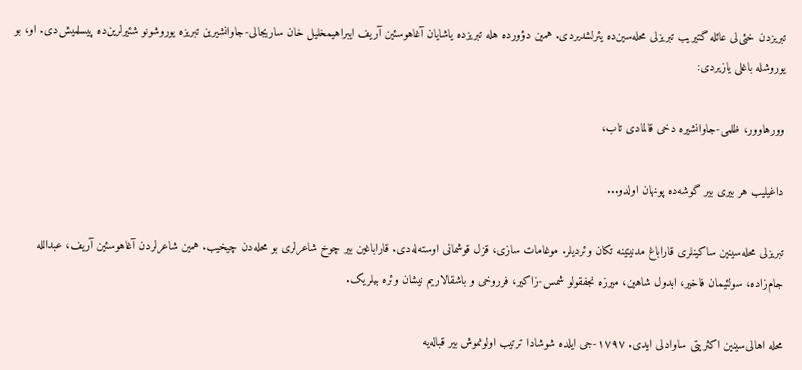تبریزدن خئی‌لی عائله گتیریب تبریزلی محله‌سین‌ده یئرلشدیردی. همین دؤورده هله تبریزده یاشایان آغاهوسئین آریف ایبراهیمخلیل خان ساریجالی-جاوانشیرین تبریزه یوروشونو شئیرلرین‌ده پیسلمیش‌دی. او، بو یوروشله باغلی یازیردی:

وورهاوور، ظلمی-جاوانشیره دخی قالمادی تاب،

داغیلیب هر بیری بیر گوشه‌ده پونهان اولدو...

تبریزلی محله‌سینین ساکینلری قاراباغ مدنیتینه تکان وئردیلر. موغامات سازی، قزل قوشمانی اوسته‌له‌دی. قاراباغین بیر چوخ شاعرلری بو محله‌دن چیخیب. همین شاعرلردن آغاهوسئین آریف، عبدالله جام‌زاده، سولئیمان فاخیر، ابدول شاهین، میرزه نجفقولو شمس-زاکیر، فرروخی و باشقالاریم نیشان وئره بیلریک.

محله اهالی‌سینین اکثریتی ساوادلی ایدی. ۱۷۹۷-جی ایلده شوشادا ترتیب اولونموش بیر قباله‌یه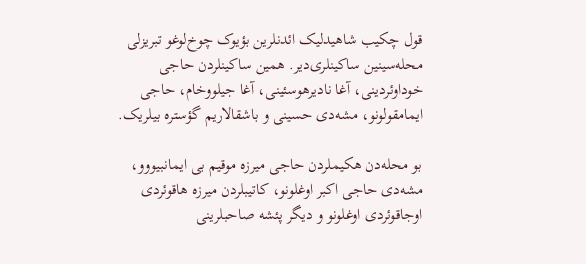قول چکیب شاهیدلیک ائد‌نلرین بؤیوک چوخ‌لوغو تبریزلی محله‌سینین ساکینلری‌دیر. همین ساکینلردن حاجی خوداوئردینی، آغا نادیرهوسئینی، آغا جیلووخام، حاجی ایمامقولونو، مشه‌دی حسینی و باشقالاریم گؤستره بیلریک.

بو محله‌دن هکیملردن حاجی میرزه موقیم بی ایمانبیووو، مشه‌دی حاجی اکبر اوغلونو، کاتیبلردن میرزه هاقوئردی اوجاقوئردی اوغلونو و دیگر پئشه صاحبلرینی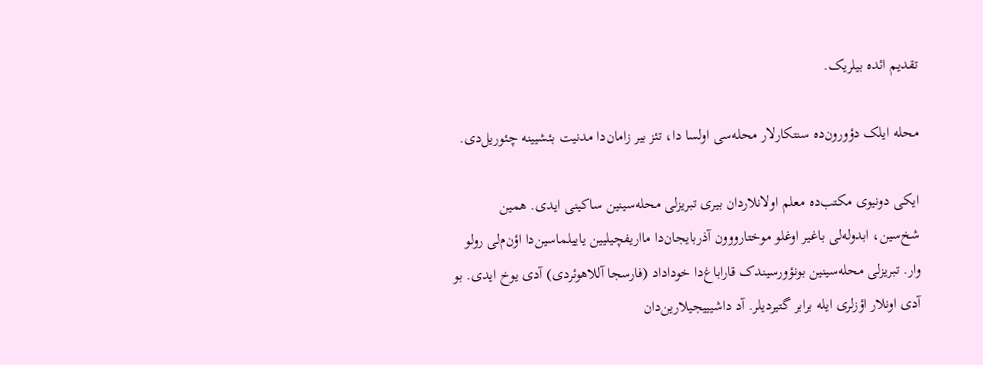تقدیم ائده بیلریک.

محله ایلک دؤورون‌ده سنتکارلار محله‌سی اولسا دا، تئز بیر زامان‌دا مدنیت بئشیینه چئوریل‌دی.

ایکی دونیوی مکتب‌ده معلم اولانلاردان بیری تبریزلی محله‌سینین ساکینی ایدی. همین شخ‌سین، ابدوله‌لی باغیر اوغلو موختارووون آذربایجان‌دا مااریفچیلیین یاییلماسین‌دا اؤن‌م‌لی رولو وار. تبریزلی محله‌سینین بونؤورسیندک قاراباغ‌دا خوداداد (فارسجا آللاهوئردی) آدی یوخ ایدی. بو آدی اونلار اؤزلری ایله برابر گتیردیلر. آد داشیییجیلارین‌دان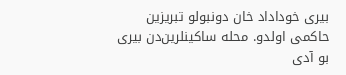بیری خوداداد خان دونبولو تبریزین حاکمی اولدو. محله ساکینلرین‌دن بیری بو آدی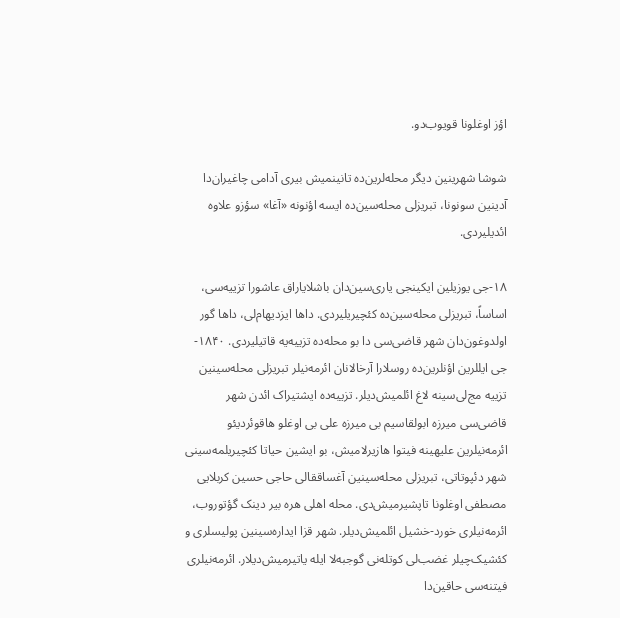اؤز اوغلونا قویوب‌دو.

شوشا شهرینین دیگر محله‌لرین‌ده تانینمیش بیری آدامی چاغیران‌دا آدینین سونونا، تبریزلی محله‌سین‌ده ایسه اؤنونه «آغا» سؤزو علاوه ائدیلیردی.

۱۸-جی یوزیلین ایکینجی یاری‌سین‌دان باشلایاراق عاشورا تزییه‌سی، اساساً، تبریزلی محله‌سین‌ده کئچیریلیردی. داها ایزدیهام‌لی، داها گور اولدوغون‌دان شهر قاضی‌سی دا بو محله‌ده تزییه‌یه قاتیلیردی. ۱۸۴۰- جی ایللرین اؤنلرین‌ده روسلارا آرخالانان ائرمه‌نیلر تبریزلی محله‌سینین تزییه مج‌لی‌سینه لاغ ائلمیش‌دیلر. تزییه‌ده ایشتیراک ائد‌ن شهر قاضی‌سی میرزه ابولقاسیم بی میرزه علی بی اوغلو هاقوئردیئو ائرمه‌نیلرین علیهینه فیتوا هازیرلامیش، بو ایشین حیاتا کئچیریلمه‌سینی شهر دئپوتاتی، تبریزلی محله‌سینین آغساققالی حاجی حسین کربلایی مصطفی اوغلونا تاپشیرمیش‌دی. محله اهلی هره بیر دینک گؤتوروب، ائرمه‌نیلری خورد-خشیل ائلمیش‌دیلر. شهر قزا ایداره‌سینین پولیسلری و کئشیک‌چیلر غضب‌لی کوتله‌نی گوجبه‌لا ایله یاتیرمیش‌دیلار. ائرمه‌نیلری فیتنه‌سی حاقین‌دا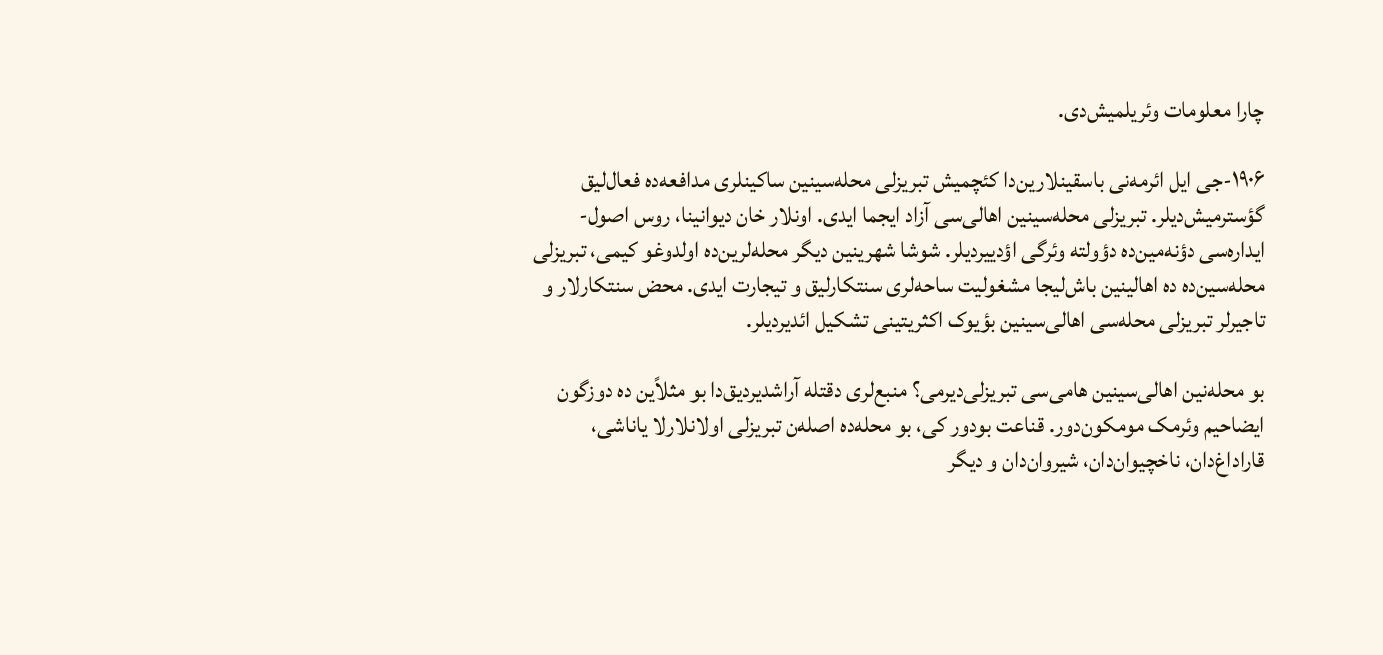چارا معلومات وئریلمیش‌دی.

۱۹۰۶-جی ایل ائرمه‌نی باسقینلارین‌دا کئچمیش تبریزلی محله‌سینین ساکینلری مدافعه‌ده فعال‌لیق گؤسترمیش‌دیلر. تبریزلی محله‌سینین اهالی‌سی آزاد ایجما ایدی. اونلار خان دیوانینا، روس اصول-ایداره‌سی دؤنه‌مین‌ده دؤولته وئرگی اؤدییردیلر. شوشا شهرینین دیگر محله‌لرین‌ده اولدوغو کیمی، تبریزلی محله‌سین‌ده ده اهالینین باش‌لیجا مشغولیت ساحه‌لری سنتکارلیق و تیجارت ایدی. محض سنتکارلار و تاجیرلر تبریزلی محله‌سی اهالی‌سینین بؤیوک اکثریتینی تشکیل ائدیردیلر.

بو محله‌نین اهالی‌سینین هامی‌سی تبریزلی‌دیرمی؟ منبع‌لری دقتله آراشدیردیق‌دا بو مثلاًین ده دوزگون ایضاحیم وئرمک مومکون‌دور. قناعت بودور کی، بو محله‌ده اصله‌ن تبریزلی اولانلارلا یاناشی، قاراداغ‌دان، ناخچیوان‌دان، شیروان‌دان و دیگر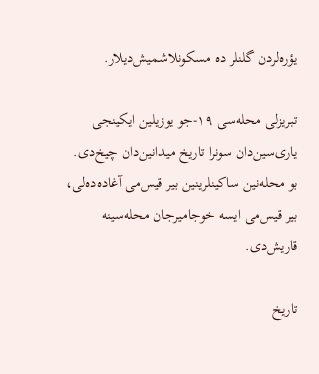یؤره‌لردن گلنلر ده مسکونلاشمیش‌دیلار.

تبریزلی محله‌سی ۱۹-جو یوزیلین ایکینجی یاری‌سین‌دان سونرا تاریخ میدانین‌دان چیخ‌دی. بو محله‌نین ساکینلرینین بیر قیس‌می آغاده‌ده‌لی، بیر قیس‌می ایسه خوجامیرجان محله‌سینه قاریش‌دی.

تاریخ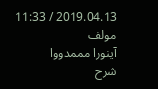2019.04.13 / 11:33
مولف
آینورا مممدووا
شرح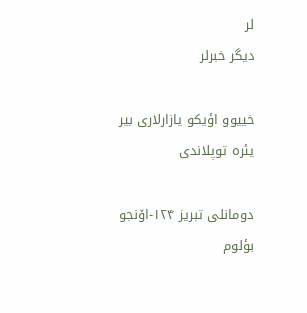لر
دیگر خبرلر

خییوو اؤیکو یازارلاری بیر یئره توپلاندی

دومانلی تبریز ۱۲۴-اۆنجو بؤلوم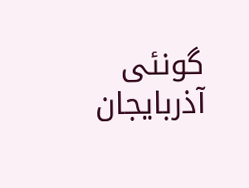گونئی آذربایجان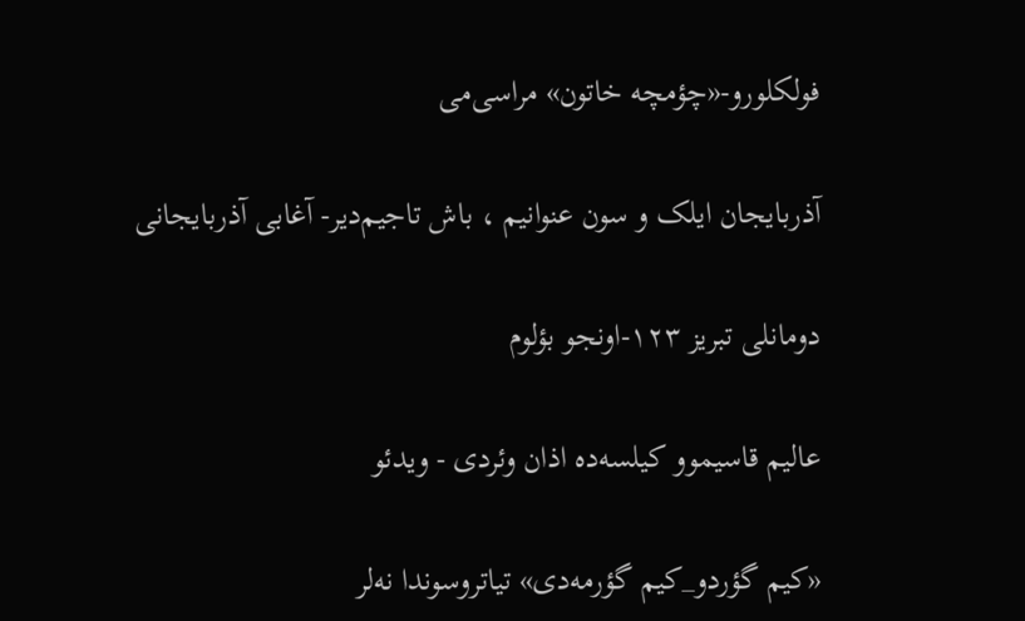فولکلورو-«چؤمچه خاتون» مراسی‌می

آذربایجان ایلک و سون عنوانیم ، باش تاجیم‌دیر- آغابی آذربایجانی

دومانلی تبریز ۱۲۳-اونجو بؤلوم

عالیم قاسیموو کیلسه‌ده اذان وئردی - ویدئو

«کیم گؤردو_کیم گؤرمه‌دی‌» تیاتروسوندا نه‌لر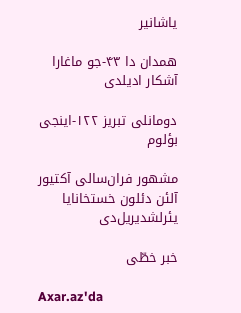یاشانیر

همدان دا ۴۳-جو ماغارا آشکار ادیلدی

دومانلی تبریز ۱۲۲-اینجی بؤلوم

مشهور فران‌سالی آکتیور آلئن دئلون خستخانایا یئرلشدیریل‌دی

خبر خطّی

Axar.az'da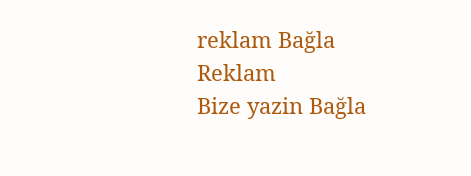reklam Bağla
Reklam
Bize yazin Bağla